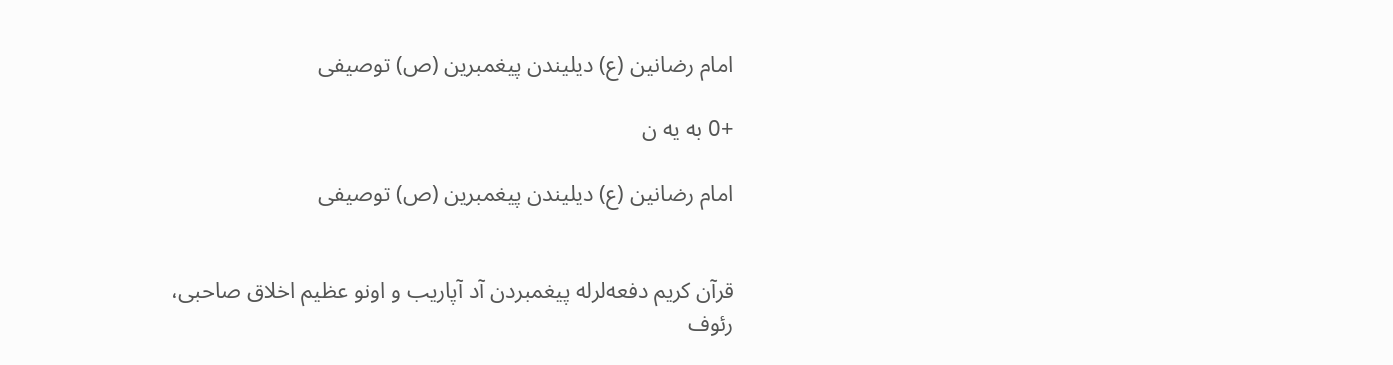امام رضانین (ع) دیلیندن پیغمبرین (ص) توصیفی

+0 به یه ن

امام رضانین (ع) دیلیندن پیغمبرین (ص) توصیفی


قرآن كریم دفعه‌لرله پیغمبردن آد آپاریب و اونو عظیم اخلاق صاحبی، رئوف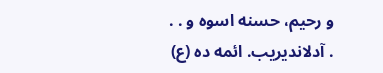و رحیم، حسنه اسوه و . . . آدلاندیریب. ائمه‌ ده (ع)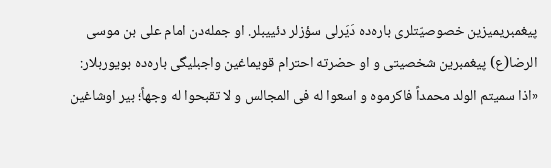پیغمبریمیزین خصوصیّتلری باره‌ده دَیَرلی سؤزلر دئییبلر. او جمله‌دن امام علی بن موسی الرضا(ع) پیغمبرین شخصیتی و او حضرته احترام قویماغین واجبلیگی باره‌ده بویوربلار: «اذا سمیتم الولد محمداً فاكرموه و اسعوا له فی المجالس و لا تقبحوا له وجهاً؛ بیر اوشاغین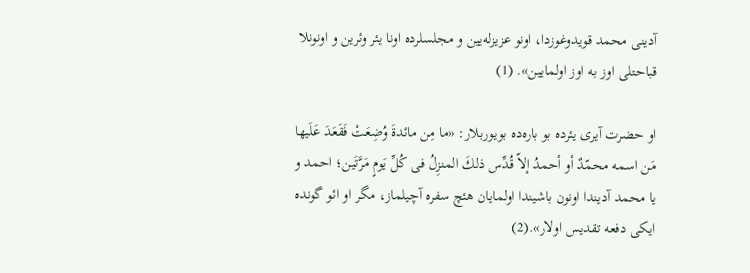آدینی محمد قویدوغوزدا، اونو عزیزله‌یین و مجلسلرده اونا یئر وئرین و اونونلا قباحتلی اوز به اوز اولمایین». (1)

او حضرت آیری یئرده بو باره‌ده بویوربلار: «ما مِن مائدةَ وُضِعَتْ فَقَعَدَ عَلَیها مَن اسمه محمّدٌ أو أحمدُ إلاّ قُدِّس ذلكَ المنزِلُ فی كُلِّ یَومٍ مَرَّتَین؛ احمد و یا محمد آدیندا اونون باشیندا اولمایان هئچ سفره آچیلماز، مگر او ائو گونده ایكی دفعه تقدیس اولار».(2)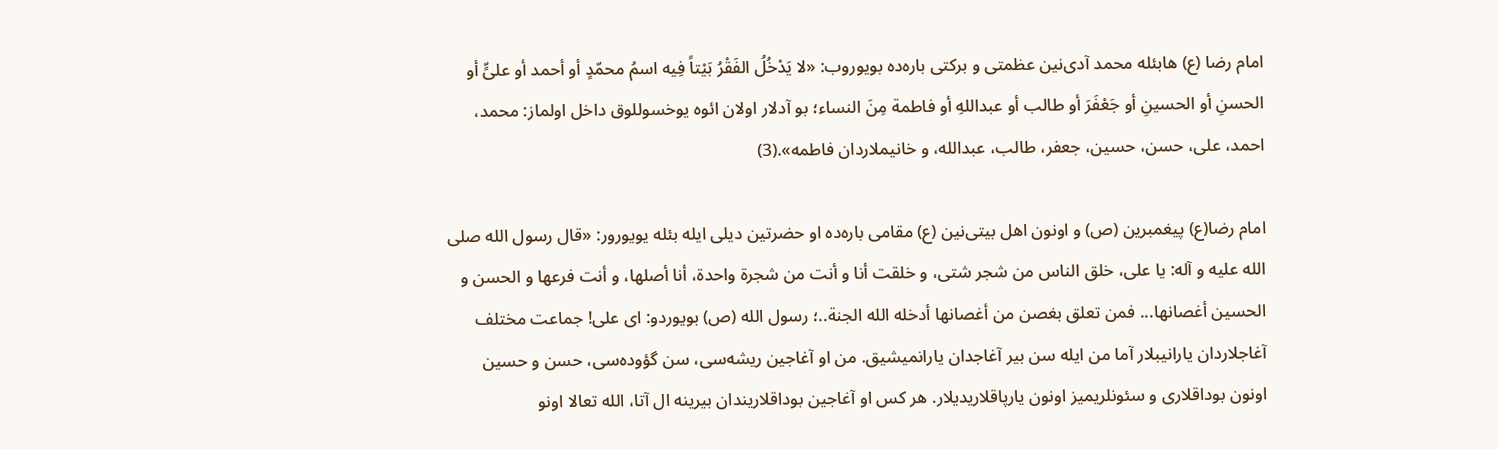امام رضا (ع) هابئله محمد آدی‌نین عظمتی و بركتی باره‌ده بویوروب: «لا یَدْخُلُ الفَقْرُ بَیْتاً فِیه اسمُ محمّدٍ أو أحمد أو علیٍّ أو الحسنِ أو الحسینِ أو جَعْفَرَ أو طالب أو عبداللهِ أو فاطمة مِنَ النساء؛ بو آدلار اولان ائوه یوخسوللوق داخل اولماز: محمد، احمد، علی، حسن، حسین، جعفر، طالب، عبدالله، و خانیملاردان فاطمه».(3)

امام رضا(ع) پیغمبرین (ص) و اونون اهل بیتی‌نین (ع) مقامی باره‌ده او حضرتین دیلی ایله بئله یویورور: «قال رسول الله صلی الله علیه و آله: یا علی، خلق الناس من شجر شتی، و خلقت أنا و أنت من شجرة واحدة، أنا أصلها، و أنت فرعها و الحسن و الحسین أغصانها... فمن تعلق بغصن من أغصانها أدخله الله الجنة..؛ رسول الله (ص) بویوردو: ای علی! جماعت مختلف آغاجلاردان یارانیبلار آما من ایله سن بیر آغاجدان یارانمیشیق. من او آغاجین ریشه‌سی‌، سن گؤوده‌سی‌، حسن و حسین اونون بوداقلاری و سئونلریمیز اونون یارپاقلاریدیلار. هر كس او آغاجین بوداقلاریندان بیرینه ال آتا، الله تعالا اونو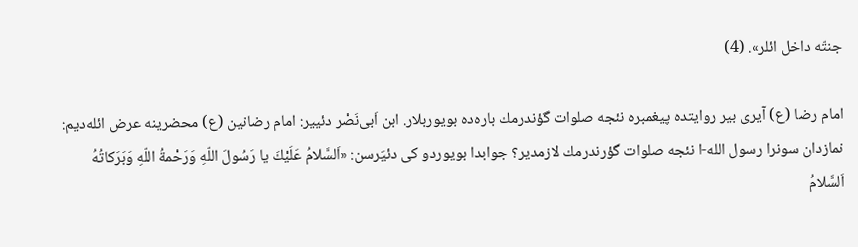جنتّه داخل ائلر». (4)

امام رضا (ع) آیری بیر روایتده پیغمبره نئجه صلوات گؤندرمك باره‌ده بویوربلار. ابن اَبى‌نَصْر دئییر: امام رضانین (ع) محضرینه عرض ائله‌دیم: نمازدان سونرا رسول الله-ا نئجه صلوات گؤرندرمك لازمدیر؟ جوابدا بویوردو كی دئیَرسن: «اَلسَّلامُ عَلَیْكَ یا رَسُولَ اللّهِ وَرَحْمةُ اللّهِ وَبَرَكاتُهُ اَلسَّلامُ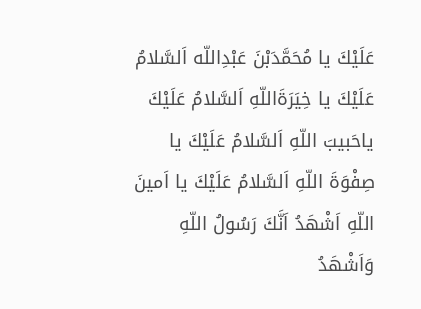عَلَیْكَ یا مُحَمَّدَبْنَ عَبْدِاللّه اَلسَّلامُ عَلَیْكَ یا خِیَرَةَاللّهِ اَلسَّلامُ عَلَیْكَ یاحَبیبَ اللّهِ اَلسَّلامُ عَلَیْكَ یا صِفْوَةَ اللّهِ اَلسَّلامُ عَلَیْكَ یا اَمینَ اللّهِ اَشْهَدُ اَنَّكَ رَسُولُ اللّهِ وَاَشْهَدُ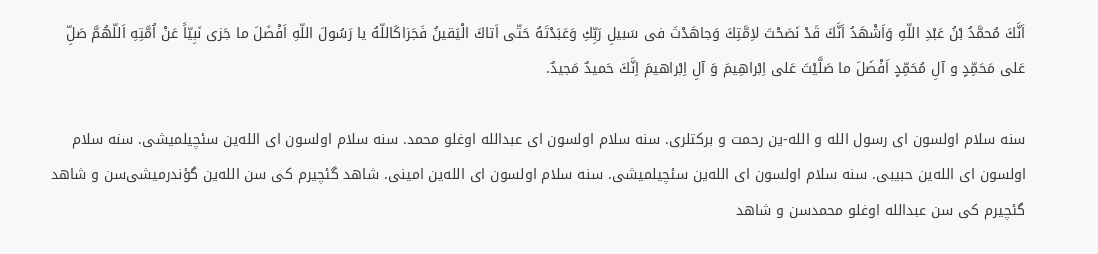اَنَّكَ مُحمَّدُ بْنُ عَبْدِ اللّهِ وَاَشْهَدُ اَنَّكَ قَدْ نَصَحْتَ لاِمَّتِكَ وَجاهَدْتَ فى سَبیلِ رَبِّكِ وَعَبَدْتَهُ حَتّى اَتاكَ الْیَقینُ فَجَزاكَاللّهُ یا رَسُولَ اللّهِ اَفْضَلَ ما جَزى نَبِیّاً عَنْ اُمَّتِهِ اَللّهُمَّ صَلِّ عَلى مَحَمِّدٍ و آلِ مُحَمِّدٍ اَفْضَلَ ما صَلَّیْتَ عَلى اِبْراهِیمَ وَ آلِ اِبْراهیمَ اِنَّكَ حَمیدٌ مَجیدٌ.

سنه سلام اولسون ای رسول الله و الله-ین رحمت و بركتلری. سنه سلام اولسون ای عبدالله اوغلو محمد. سنه سلام اولسون ای الله‌ین سئچیلمیشی. سنه سلام اولسون ای الله‌ین حبیبی. سنه سلام اولسون ای الله‌ین سئچیلمیشی. سنه سلام اولسون ای الله‌ین امینی. شاهد گئچیرم كی سن الله‌ین گؤندرمیشی‌سن و شاهد گئچیرم كی سن عبدالله اوغلو محمدسن و شاهد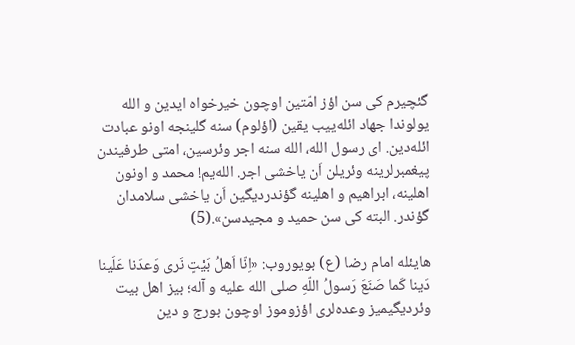گئچیرم كی سن اؤز امّتین اوچون خیرخواه ایدین و الله یولوندا جهاد ائله‌ییب یقین (اؤلوم) سنه گلینجه اونو عبادت ائله‌دین. ای رسول الله، الله سنه اجر وئرسین، امتی طرفیندن پیغمبرلرینه وئریلن اَن یاخشی اجر. الله‌یم! محمد و اونون اهلینه، ابراهیم و اهلینه گؤندردیگین اَن یاخشی سلامدان گؤندر. البته كی سن حمید و مجیدسن».(5)

هایئله امام رضا (ع) بویوروب: «اِنّا اَهلُ بَیْتٍ نَرى وَعدَنا عَلَینا دَینا كَما صَنَعَ رَسولُ اللّهِ صلى الله علیه و آله؛ بیز اهل بیت وئردیگیمیز وعده‌لری اؤزوموز اوچون بورج و دین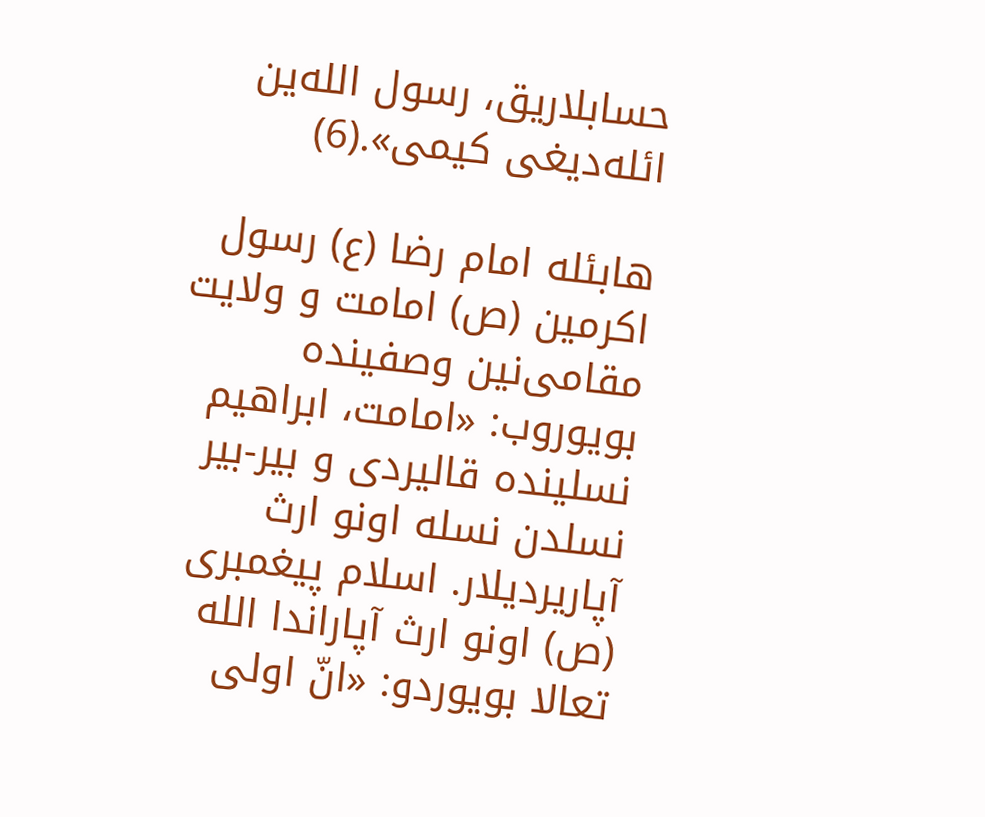حسابلاریق، رسول الله‌ین ائله‌دیغی كیمی».(6)

هابئله امام رضا (ع) رسول اكرمین (ص) امامت و ولایت مقامی‌نین وصفینده بویوروب: «امامت، ابراهیم نسلینده قالیردی و بیر-بیر نسلدن نسله اونو ارث آپاریردیلار. اسلام پیغمبری (ص) اونو ارث آپاراندا الله تعالا بویوردو: «انّ اولی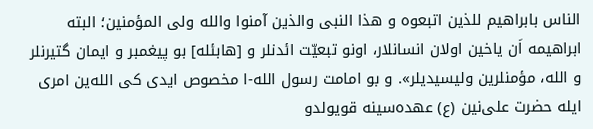الناس بابراهیم للذین اتبعوه و هذا النبی والذین آمنوا والله ولی المؤمنین؛ البته ابراهیمه اَن یاخین اولان انسانلار، اونو تبعیّت ائدنلر و [هابئله] بو پیغمبر و ایمان گتیرنلر و الله، مؤمنلرین ولیسیدیلر». و بو امامت رسول الله-ا مخصوص ایدی كی الله‌ین امری ایله حضرت علی‌نین (ع) عهده‌سینه قویولدو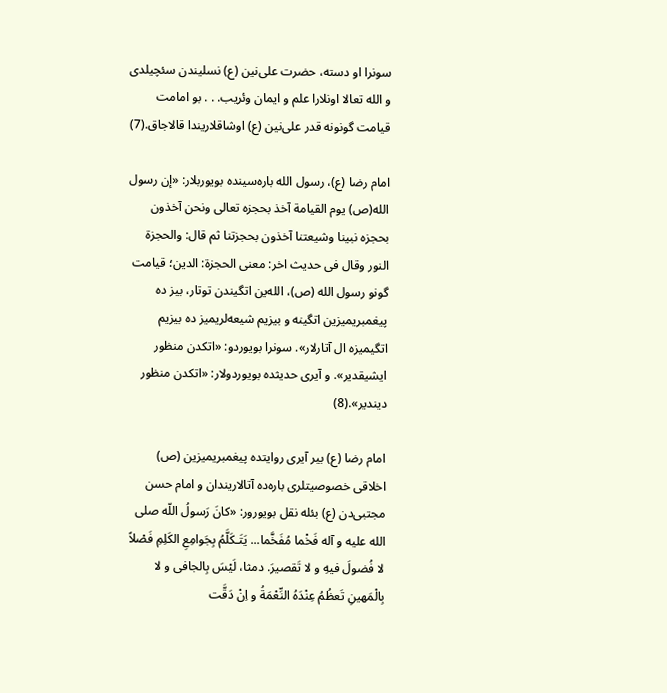سونرا او دسته‌، حضرت علی‌نین (ع) نسلیندن سئچیلدی و الله تعالا اونلارا علم و ایمان وئریب. . . بو امامت قیامت گونونه قدر علی‌نین (ع) اوشاقلاریندا قالاجاق.(7)

امام رضا (ع)، رسول الله باره‌سینده بویوربلار: «إن رسول الله(ص) یوم القیامة آخذ بحجزه تعالى ونحن آخذون بحجزه نبینا وشیعتنا آخذون بحجزتنا ثم قال: والحجزة النور وقال فی حدیث اخر: معنى الحجزة: الدین؛ قیامت گونو رسول الله (ص)، الله‌‌ین اتگیندن توتار، بیز ده پیغمبریمیزین اتگینه و بیزیم شیعه‌لریمیز ده بیزیم اتگیمیزه ال آتارلار». سونرا بویوردو: «اتكدن منظور ایشیقدیر». و آیری حدیثده بویوردولار: «اتكدن منظور دیندیر».(8)

امام رضا (ع) بیر آیری روایتده پیغمبریمیزین (ص) اخلاقی خصوصیتلری باره‌ده آتالاریندان و امام حسن مجتبی‌دن (ع) بئله نقل بویورور: «كانَ رَسولُ اللّه صلى الله علیه و آله فَخْما مُفَخَّما... یَتَـكَلَّمُ بِجَوامِعِ الكَلِمِ فَصْلاً لا فُضولَ فیهِ و لا تَقصیرَ. دمثا، لَیْسَ بِالجافى و لا بِالْمَهینِ تَعظُمُ عِنْدَهُ النِّعْمَةُ و اِنْ دَقَّت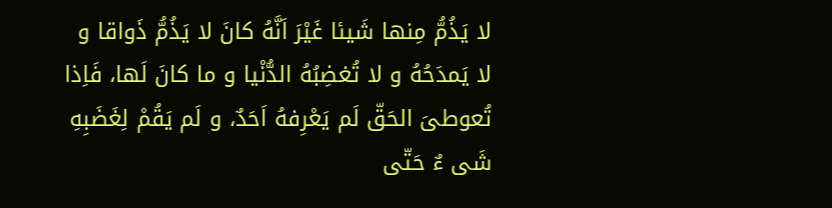لا یَذُمُّ مِنها شَیئا غَیْرَ اَنَّهُ كانَ لا یَذُمُّ ذَواقا و لا یَمدَحُهُ و لا تُغضِبُهُ الدُّنْیا و ما كانَ لَها، فَاِذا تُعوطىَ الحَقّ لَم یَعْرِفهُ اَحَدٌ، و لَم یَقُمْ لِغَضَبِهِ شَى ءٌ حَتّى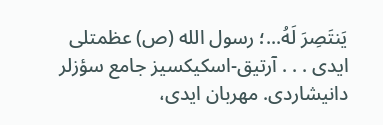یَنتَصِرَ لَهُ...؛ رسول الله (ص) عظمتلی ایدی . . . آرتیق-اسكیكسیز جامع سؤزلر دانیشاردی. مهربان ایدی،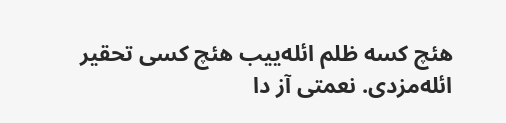هئچ كسه ظلم ائله‌ییب هئچ كسی تحقیر ائله‌مزدی. نعمتی آز دا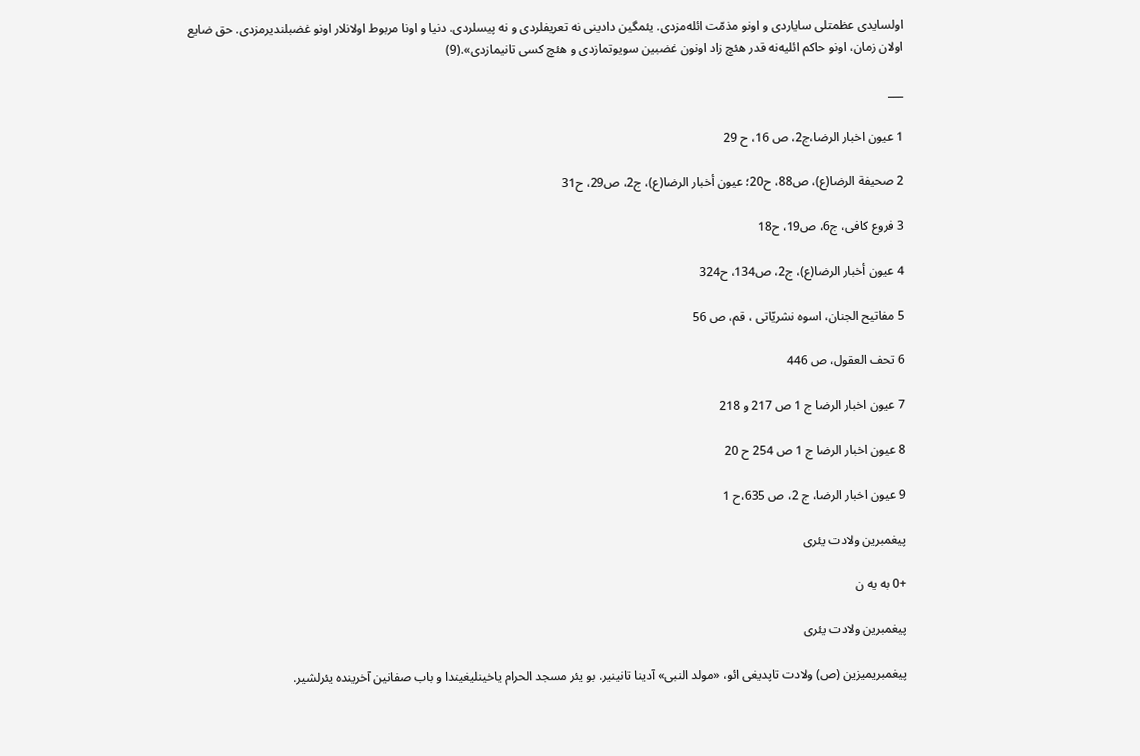اولسایدی عظمتلی سایاردی و اونو مذمّت ائله‌مزدی. یئمگین دادینی نه تعریفلردی و نه پیسلردی. دنیا و اونا مربوط اولانلار اونو غضبلندیرمزدی. حق ضایع اولان زمان، اونو حاكم ائلیه‌نه قدر هئچ زاد اونون غضبین سویوتمازدی و هئچ كسی تانیمازدی».(9)

___

1 عیون اخبار الرضا،ج2، ص 16، ح 29

2 صحیفة الرضا(ع)، ص88، ح20؛ عیون أخبار الرضا(ع)، ج2، ص29، ح31

3 فروع كافی، ج6، ص19، ح18

4 عیون أخبار الرضا(ع)، ج2، ص134، ح324

5 مفاتیح الجنان، اسوه نشریّاتی ، قم، ص 56

6 تحف العقول، ص 446

7 عیون اخبار الرضا ج 1 ص 217 و 218

8 عیون اخبار الرضا ج 1 ص 254 ح 20

9 عیون اخبار الرضا، ج 2، ص 635،ح 1

پیغمبرین ولادت یئری

+0 به یه ن

پیغمبرین ولادت یئری

پیغمبریمیزین (ص) ولادت تاپدیغی ائو، «مولد النبی» آدینا تانینیر. بو یئر مسجد الحرام یاخینلیغیندا و باب صفانین آخرینده یئرلشیر.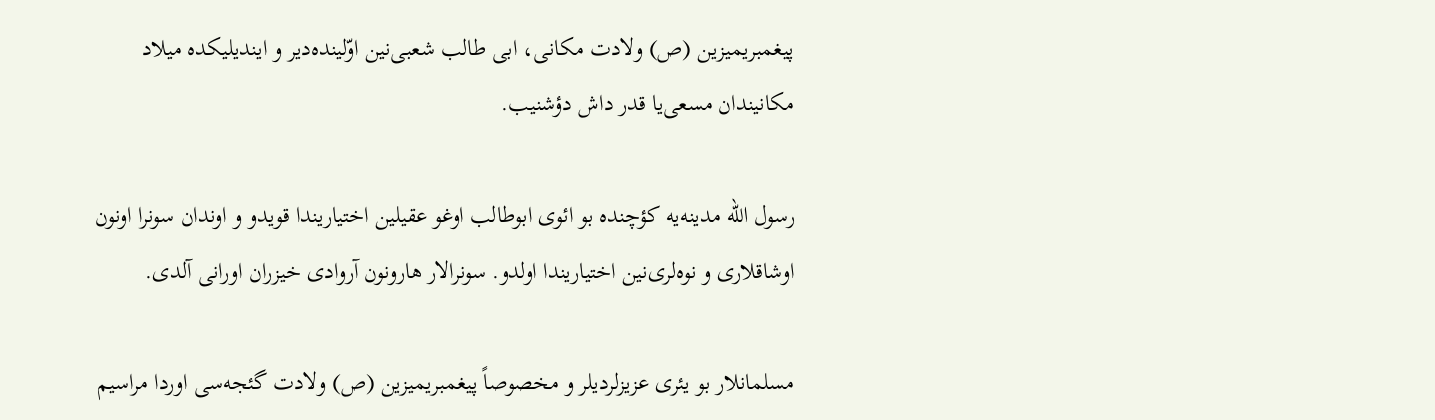پیغمبریمیزین (ص) ولادت مكانی، ابی طالب شعبی‌نین اوّلینده‌دیر و ایندیلیكده میلاد مكانیندان مسعی‌یا قدر داش دؤشنیب.

رسول الله مدینه‌یه كؤچنده بو ائوی ابوطالب اوغو عقیلین اختیاریندا قویدو و اوندان سونرا اونون اوشاقلاری و نوه‌لری‌نین اختیاریندا اولدو. سونرالار هارونون آروادی خیزران اورانی آلدی.

مسلمانلار بو یئری عزیزلردیلر و مخصوصاً پیغمبریمیزین (ص) ولادت گئجه‌سی اوردا مراسیم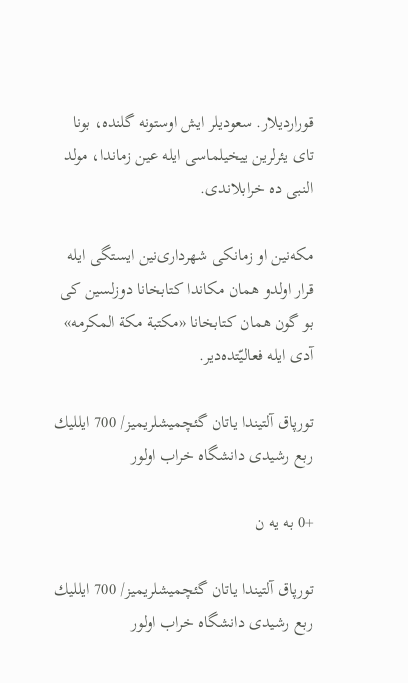قوراردیلار. سعودیلر ایش اوستونه گلنده، بونا تای یئرلرین ییخیلماسی ایله عین زماندا، مولد النبی ده خرابلاندی.

مكه‌نین او زمانكی شهرداری‌نین ایستگی ایله قرار اولدو همان مكاندا كتابخانا دوزلسین كی بو گون همان كتابخانا «مكتبة مكة المكرمه» آدی ایله فعالیّتده‌دیر.

تورپاق آلتیندا یاتان گئچمیشلریمیز/ 700 ایللیك ربع رشیدی دانشگاه خراب اولور

+0 به یه ن

تورپاق آلتیندا یاتان گئچمیشلریمیز/ 700 ایللیك ربع رشیدی دانشگاه خراب اولور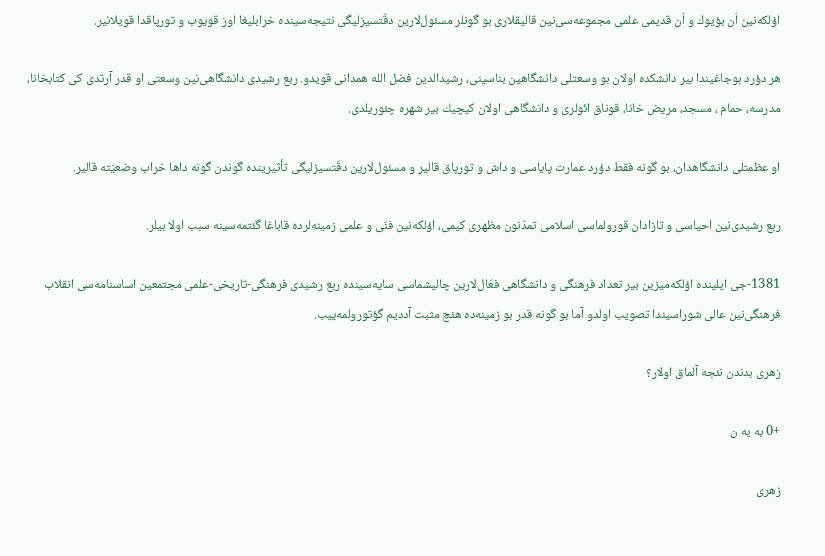اؤلكه‌نین اَن بؤیوك و اَن قدیمی علمی مجموعه‌سی‌نین قالیقلاری بو گونلر مسئول‌لارین دقّتسیزلیگی نتیجه‌سینده خرابلیغا اوز قویوب و تورپاقدا قویلانیر.

هر دؤرد بوجاغیندا بیر دانشكده اولان بو وسعتلی دانشگاهین بناسینی، رشیدالدین فضل الله همدانی قویدو. ربع رشیدی دانشگاهی‌نین وسعتی او قدر آرتدی كی كتابخانا، مدرسه، حمام ، مسجد، مریض خانا، قوناق ائولری و دانشگاهی اولان كیچیك بیر شهره چئوریلدی.

او عظمتلی دانشگاهدان، بو گونه فقط دؤرد عمارت پایاسی و داش و تورپاق قالیر و مسئول‌لارین دقّتسیزلیگی تأثیرینده گوندن گونه داها خراب وضعیّته قالیر.

ربع رشیدی‌نین احیاسی و تازادان قورولماسی اسلامی تمدّنون مظهری كیمی، اؤلكه‌نین فنّی و علمی زمینه‌لرده قاباغا گئتمه‌سینه سبب اولا بیلر.

1381-جی ایلینده اؤلكه‌میزین بیر تعداد فرهنگی و دانشگاهی فعّال‌لارین چالیشماسی سایه‌سینده ربع رشیدی فرهنگی-تاریخی-علمی مجتمعین اساسنامه‌سی انقلاب فرهنگی‌نین عالی شوراسیندا تصویب اولدو آما بو گونه قدر بو زمینه‌ده هئچ مثبت آددیم گؤتورولمه‌ییب.

زهری بدندن نئجه آلماق اولار؟

+0 به یه ن

زهری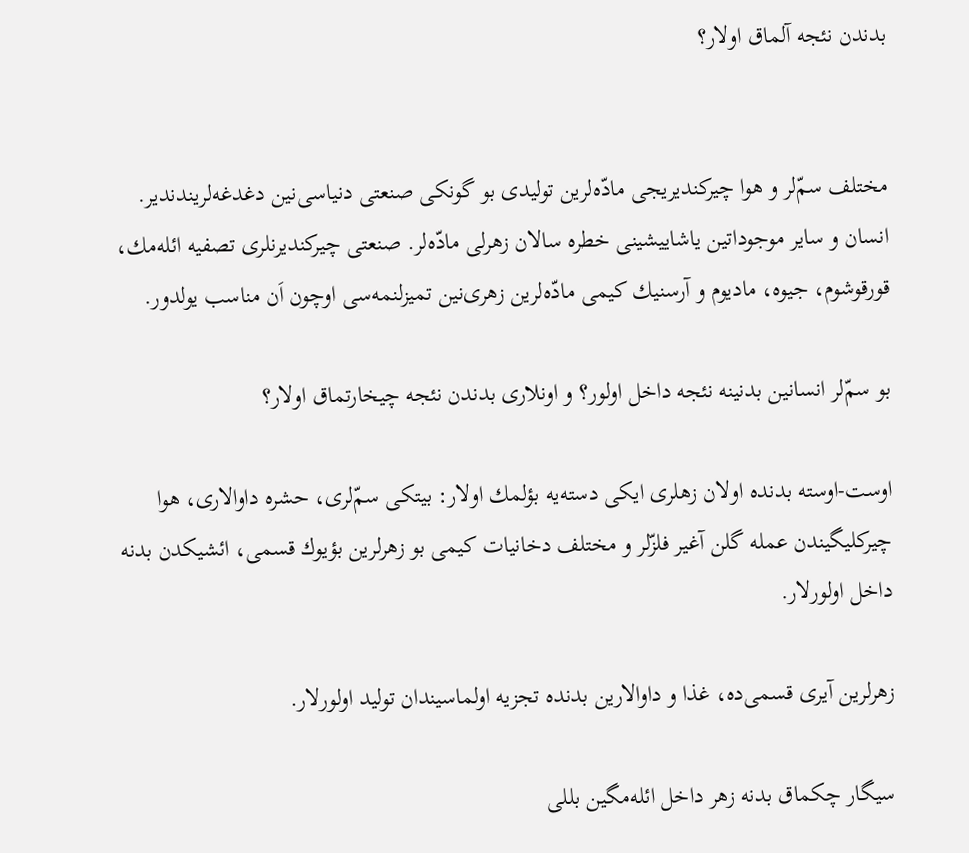بدندن نئجه آلماق اولار؟


مختلف سمّ‌لر و هوا چیركندیریجی مادّه‌لرین تولیدی بو گونكی صنعتی دنیاسی‌نین دغدغه‌لریندندیر. انسان و سایر موجوداتین یاشاییشینی خطره سالان زهرلی مادّه‌لر. صنعتی چیركندیرنلری تصفیه ائله‌مك، قورقوشوم، جیوه، مادیوم و آرسنیك كیمی مادّه‌لرین زهری‌نین تمیزلنمه‌سی اوچون اَن مناسب یولدور.

بو سمّ‌لر انسانین بدنینه نئجه داخل اولور؟ و اونلاری بدندن نئجه چیخارتماق اولار؟

اوست-اوسته بدنده اولان زهلری ایكی دسته‌یه بؤلمك اولار: بیتكی سمّ‌لری، حشره داوالاری، هوا چیركلیگیندن عمله گلن آغیر فلزّلر و مختلف دخانیات كیمی بو زهرلرین بؤیوك قسمی، ائشیكدن بدنه داخل اولورلار.

زهرلرین آیری قسمی‌ده، غذا و داوالارین بدنده تجزیه اولماسیندان تولید اولورلار.

سیگار چكماق بدنه زهر داخل ائله‌مگین بللی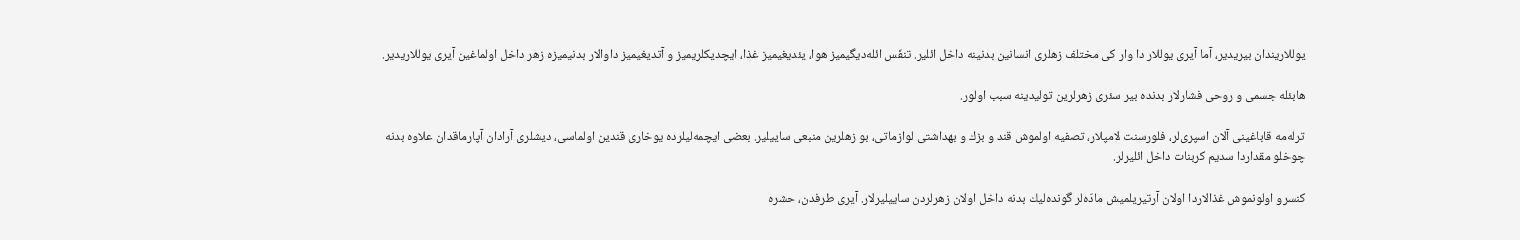یوللاریندان بیریدیر، آما آیری یوللار دا وار كی مختلف زهلری انسانین بدنینه داخل ائلیر. تنفّس ائله‌دیگیمیز هوا، یئدیغیمیز غذا، ایچدیكلریمیز و آتدیغیمیز داوالار بدنیمیزه زهر داخل اولماغین آیری یوللاریدیر.

هابئله جسمی و روحی فشارلار بدنده بیر سئری زهرلرین تولیدینه سبب اولور.

ترله‌مه قاباغینی آلان اسپری‌لر، فلورسنت لامپلار، تصفیه اولموش قند و بزك و بهداشتی لوازماتی، بو زهلرین منبعی ساییلیر. بعضی ایچمه‌لیلرده‌ یوخاری قندین اولماسی، دیشلری آرادان آپارماقدان علاوه بدنه چوخلو مقداردا سدیم كربنات داخل ائلیرلر.

كنسرو اولونموش غذالاردا اولان آرتیریلمیش مادّه‌لر گونده‌لیك بدنه داخل اولان زهرلردن ساییلیرلار. آیری طرفدن، حشره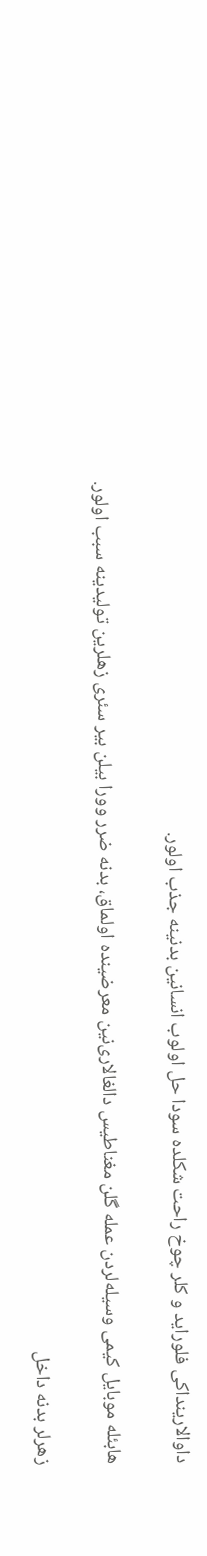داوالارینداكی فلوراید و كلر چوخ راحت شكلده سودا حل اولوب انسانین بدنینه جذب اولور.

هابئله موبایل كیمی وسیله‌لردن عمله گلن مغناطیس دالغالاری‌نین معرضینده اولماق، بدنه ضرر وورا بیلن بیر سئری زهلرین تولیدینه سبب اولور.

زهرلر بدنه داخل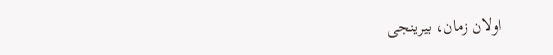اولان زمان، بیرینجی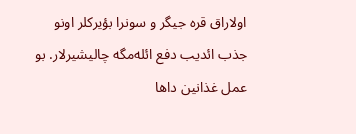اولاراق قره جیگر و سونرا بؤیركلر اونو جذب ائدیب دفع ائله‌مگه چالیشیرلار. بو عمل غذانین داها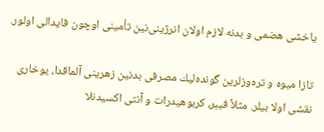یاخشی هضمی و بدنه لازم اولان انرژینی‌نین تأمینی اوچون فایدالی اولور.

تازا میوه و تره‌وزلرین گونده‌لیك مصرفی بدنین زهرینی آلماقدا، یوخاری نقشی اولا بیلر. مثلاً فیبر، كربوهیدرات و آنتی اكسیدنلا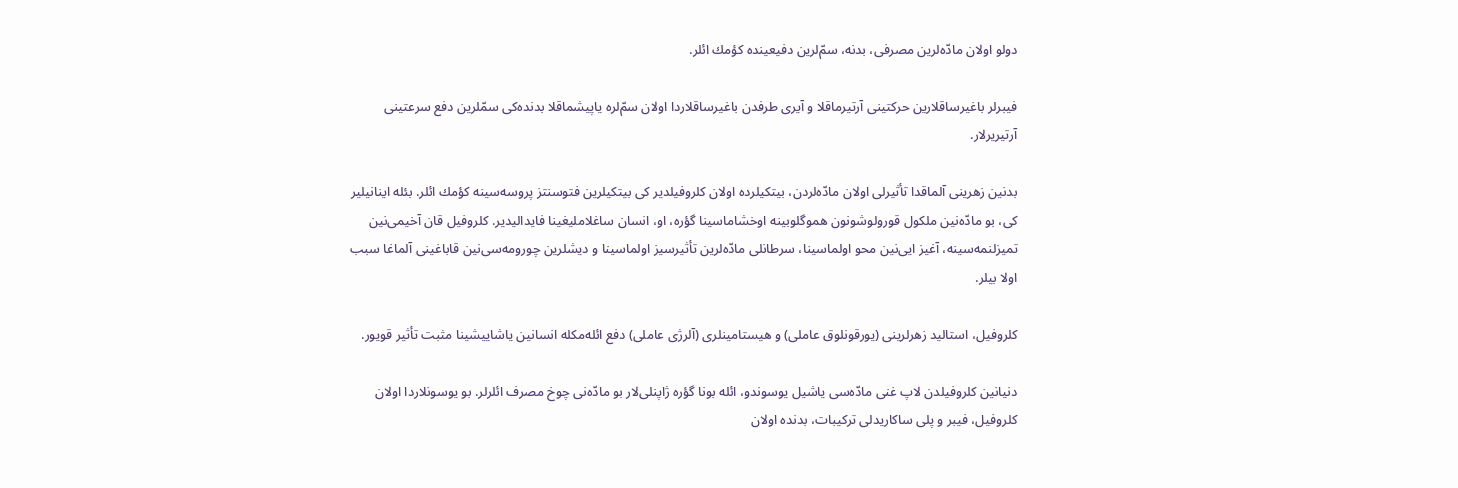دولو اولان مادّه‌لرین مصرفی، بدنه، سمّ‌لرین دفیعینده كؤمك ائلر.

فیبرلر باغیرساقلارین حركتینی آرتیرماقلا و آیری طرفدن باغیرساقلاردا اولان سمّ‌لره یاپیشماقلا بدنده‌كی سمّلرین دفع سرعتینی آرتیریرلار.

بدنین زهرینی آلماقدا تأثیرلی اولان مادّه‌لردن، بیتكیلرده اولان كلروفیلدیر كی بیتكیلرین فتوسنتز پروسه‌سینه كؤمك ائلر. بئله اینانیلیر كی، بو مادّه‌نین ملكول قورولوشونون هموگلوبینه اوخشاماسینا گؤره، او، انسان ساغلاملیغینا فایدالیدیر. كلروفیل قان آخیمی‌نین تمیزلنمه‌سینه، آغیز ایی‌نین محو اولماسینا، سرطانلی مادّه‌لرین تأثیرسیز اولماسینا و دیشلرین چورومه‌سی‌نین قاباغینی آلماغا سبب اولا بیلر.

كلروفیل، استالید زهرلرینی (یورقونلوق عاملی) و هیستامینلری (آلرژی عاملی) دفع ائله‌مكله انسانین یاشاییشینا مثبت تأثیر قویور.

دنیانین كلروفیلدن لاپ غنی مادّه‌سی یاشیل یوسوندو، ائله بونا گؤره ژاپنلی‌لار بو مادّه‌نی چوخ مصرف ائلرلر. بو یوسونلاردا اولان كلروفیل، فیبر و پلی ساكاریدلی تركیبات، بدنده اولان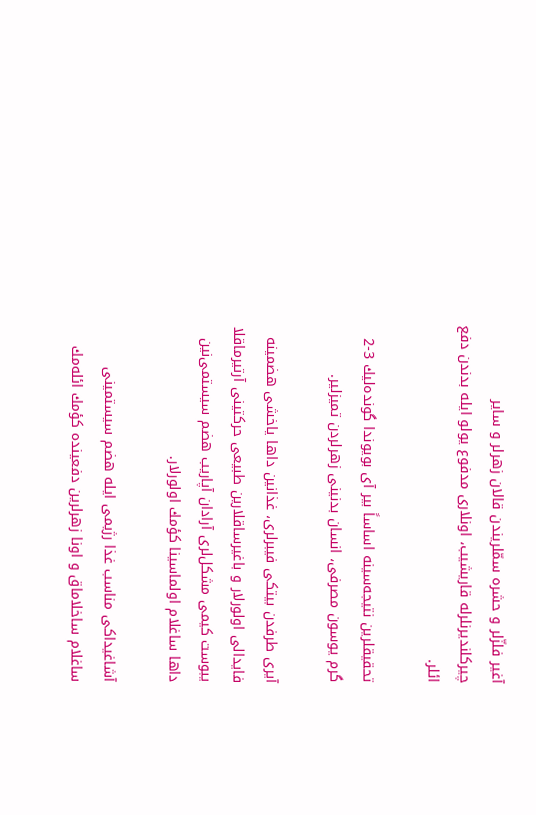آغیر فلزّلر و حشره سمّلریندن قالان زهرلر و سایر چیركلندیرنلرله قاریشیب، اونلاری مدفوع یولو ایله بدندن دفع ائلر.

تحقیقلرین نتیجه‌سینه اساساً بیر آی بویوندا گونده‌لیك 3-2 گرم یوسون مصرفی، انسان بدنینی زهرلردن تمیزلیر.

آیری طرفدن بیتكی فیبرلری، غذانین داها یاخشی هضمینه فایدالی اولورلار و باغیرساقلارین طبیعی حركتینی آرتیرماقلا یبوست كیمی مشكل‌لری آرادان آپاریب هضم سیستمی‌نین داها ساغلام اولماسینا كؤمك اولورلار.

آشاغیداكی مناسب غذا رژیمی ایله هضم سیستمینی ساغلام ساخلاماق و اونا زهرلرین دفعینده كؤمك ائله‌مك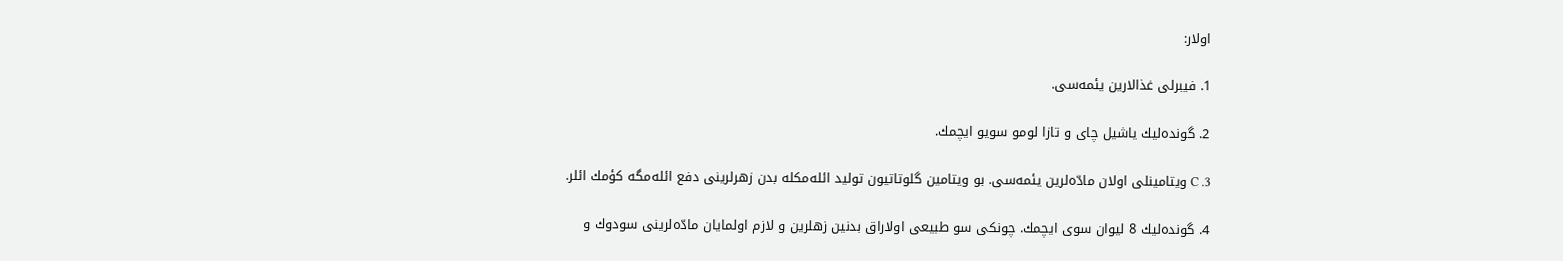اولار:

1. فیبرلی غذالارین یئمه‌سی.

2. گونده‌لیك یاشیل چای و تازا لومو سویو ایچمك.

3. C ویتامینلی اولان مادّه‌لرین یئمه‌سی. بو ویتامین گلوتاتیون تولید ائله‌مكله بدن زهرلرینی دفع ائله‌مگه كؤمك ائلر.

4. گونده‌لیك 8 لیوان سوی ایچمك. چونكی سو طبیعی اولاراق بدنین زهلرین و لازم اولمایان مادّه‌لرینی سودوك و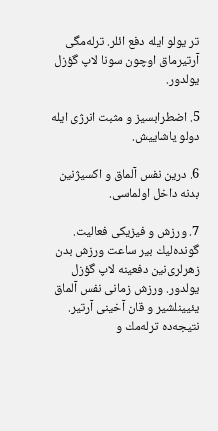تر یولو ایله دفع ائلر. ترله‌مگی آرتیرماق اوچون سونا لاپ گؤزل یولدور.

5. اضطرابسیز و مثبت انرژی ایله دولو یاشاییش.

6. درین نفس آلماق و اكسیژنین بدنه داخل اولماسی.

7. ورزش و فیزیكی فعالیت. گونده‌لیك بیر ساعت ورزش بدن زهرلری‌نین دفعینه لاپ گؤزل یولدور. ورزش زمانی نفس آلماق یئیینلشیر و قان آخینی آرتیر. نتیجه‌ده ترله‌مك و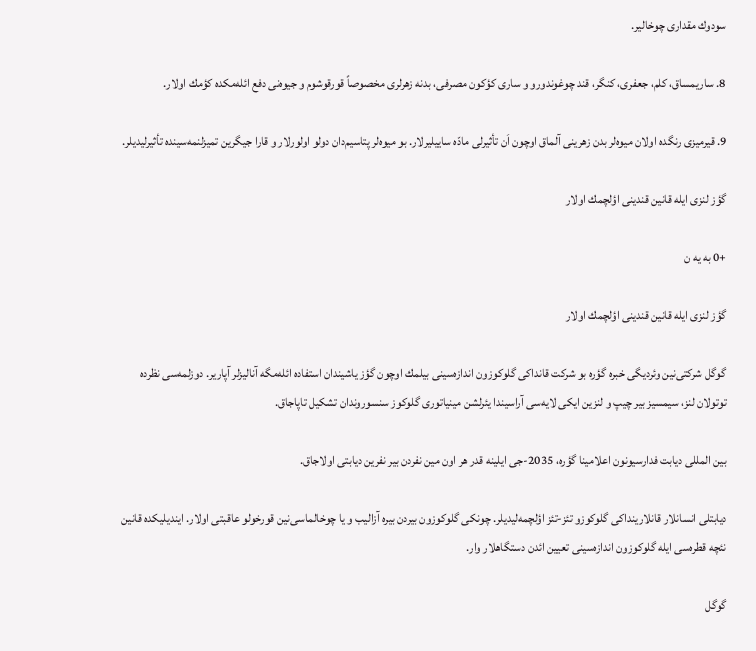سودوك مقداری چوخالیر.

8. ساریمساق، كلم، جعفری، كنگر، قند چوغوندورو و ساری كؤكون مصرفی، بدنه زهرلری مخصوصاً قورقوشوم و جیوه‌نی دفع ائله‌مكده كؤمك اولار.

9. قیرمیزی رنگده اولان میوه‌لر بدن زهرینی آلماق اوچون اَن تأثیرلی مادّه‌ ساییلیرلار. بو میوه‌لر پتاسیم‌دان دولو اولورلار و قارا جیگرین تمیزلنمه‌سینده تأثیرلیدیلر.

گؤز لنزی ایله قانین قندینی اؤلچمك اولار

+0 به یه ن

گؤز لنزی ایله قانین قندینی اؤلچمك اولار

گوگل شركتی‌نین وئردیگی خبره گؤره بو شركت قانداكی گلوكوزون اندازه‌سینی بیلمك اوچون گؤز یاشیندان استفاده ائله‌مگه آنالیزلر آپاریر. دوزلمه‌سی نظرده توتولان لنز، سیمسیز بیر چیپ و لنزین ایكی لایه‌سی آراسیندا یئرلشن مینیاتوری گلوكوز سنسوروندان تشكیل تاپاجاق.

بین المللی دیابت فدارسیونون اعلامینا گؤره، 2035-جی ایلینه قدر هر اون مین نفردن بیر نفرین دیابتی اولاجاق.

دیابتلی انسانلار قانلارینداكی گلوكوزو تئز-تئز اؤلچمه‌لیدیلر. چونكی گلوكوزون بیردن بیره آزالیب و یا چوخالماسی‌نین قورخولو عاقبتی اولار. ایندیلیكده قانین نئچه قطره‌سی ایله گلوكوزون اندازه‌سینی تعیین ائدن دستگاهلار وار.

گوگل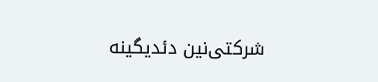شركتی‌نین دئدیگینه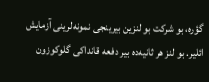گؤره، بو شركت بو لنزین بیرینجی نمونه‌لرینی آزمایش ائلیر. بو لنز هر ثانیه‌ده بیر دفعه قانداكی گلوكوزون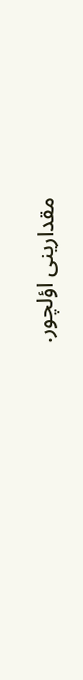مقدارینی اؤلچور.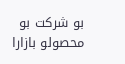بو شركت بو محصولو بازارا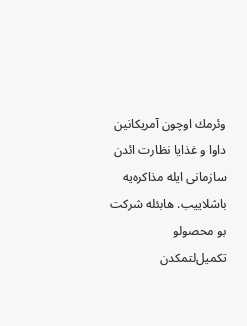وئرمك اوچون آمریكانین داوا و غذایا نظارت ائدن سازمانی ایله مذاكره‌یه باشلاییب. هابئله شركت بو محصولو تكمیل‌لتمكدن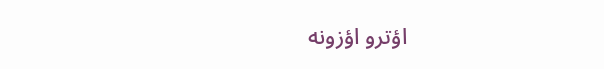اؤترو اؤزونه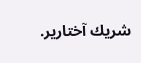شریك آختاریر.